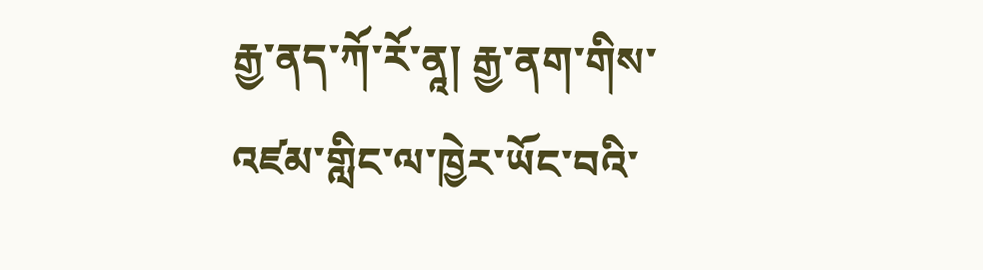རྒྱ་ནད་ཀོ་རོ་ནཱ། རྒྱ་ནག་གིས་འཛམ་གླིང་ལ་ཁྱེར་ཡོང་བའི་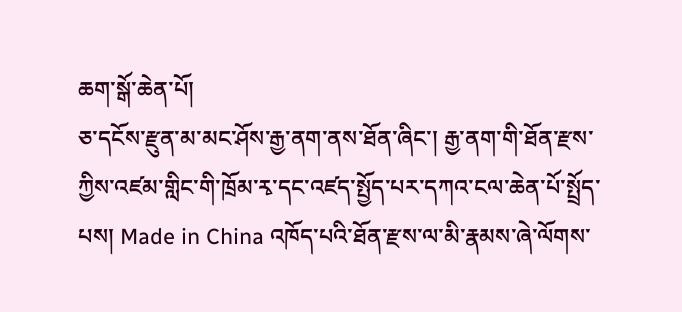ཆག་སྒོ་ཆེན་པོ།
ཅ་དངོས་རྫུན་མ་མང་ཤོས་རྒྱ་ནག་ནས་ཐོན་ཞིང་། རྒྱ་ནག་གི་ཐོན་རྫས་ཀྱིས་འཛམ་གླིང་གི་ཁྲོམ་རྭ་དང་འཛད་སྤྱོད་པར་དཀའ་ངལ་ཆེན་པོ་སྤྲོད་པས། Made in China འཁོད་པའི་ཐོན་རྫས་ལ་མི་རྣམས་ཞེ་ལོགས་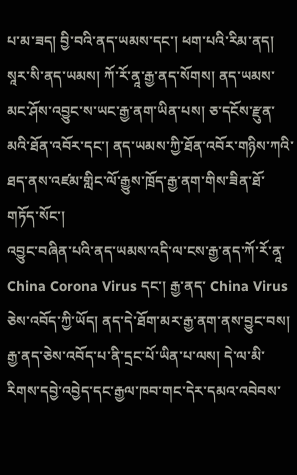པ་མ་ཟད། བྱི་བའི་ནད་ཡམས་དང་། ཕག་པའི་རིམ་ནད། སཱར་སི་ནད་ཡམས། ཀོ་རོ་ནཱ་རྒྱ་ནད་སོགས། ནད་ཡམས་མང་ཤོས་འབྱུང་ས་ཡང་རྒྱ་ནག་ཡིན་པས། ཅ་དངོས་རྫུན་མའི་ཐོན་འབོར་དང་། ནད་ཡམས་ཀྱི་ཐོན་འབོར་གཉིས་ཀའི་ཐད་ནས་འཛམ་གླིང་ལོ་རྒྱུས་ཁྲོད་རྒྱ་ནག་གིས་ཟིན་ཐོ་གཏོད་སོང་།
འབྱུང་བཞིན་པའི་ནད་ཡམས་འདི་ལ་ངས་རྒྱ་ནད་ཀོ་རོ་ནཱ་ China Corona Virus དང་། རྒྱ་ནད་ China Virus ཅེས་འབོད་ཀྱི་ཡོད། ནད་དེ་ཐོག་མར་རྒྱ་ནག་ནས་བྱུང་བས། རྒྱ་ནད་ཅེས་འབོད་པ་ནི་དྲང་པོ་ཡིན་པ་ལས། དེ་ལ་མི་རིགས་དབྱེ་འབྱེད་དང་རྒྱལ་ཁབ་གང་དེར་དམའ་འབེབས་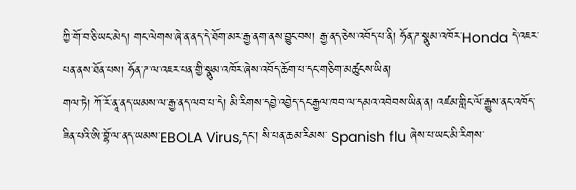ཀྱི་གོ་བ་ཅི་ཡང་མེད། གང་ལེགས་ཞེ་ན་ནད་དེ་ཐོག་མར་རྒྱ་ནག་ནས་བྱུང་བས། རྒྱ་ནད་ཅེས་འབོད་པ་ནི། ཧོན་ཌ་སྣུམ་འཁོར་Honda དེ་འཇར་པན་ནས་ཐོན་པས། ཧོན་ཌ་ལ་འཇར་པན་གྱི་སྣུམ་འཁོར་ཞེས་འབོད་ཆོག་པ་དང་གཅིག་མཚུངས་ཡིན།
གལ་ཏེ། ཀོ་རོ་ནཱ་ནད་ཡམས་ལ་རྒྱ་ནད་ལབ་པ་དེ། མི་རིགས་དབྱེ་འབྱེད་དང་རྒྱལ་ཁབ་ལ་དམའ་འབེབས་ཡིན་ན། འཛམ་གླིང་ལོ་རྒྱུས་ནང་འཁོད་ཟིན་པའི་ཨི་བྷོ་ལ་ནད་ཡམས་EBOLA Virus,དང་། སི་པན་ཆམ་རིམས་ Spanish flu ཞེས་པ་ཡང་མི་རིགས་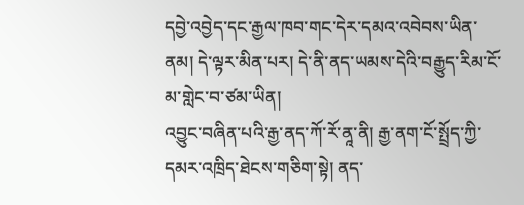དབྱེ་འབྱེད་དང་རྒྱལ་ཁབ་གང་དེར་དམའ་འབེབས་ཡིན་ནམ། དེ་ལྟར་མིན་པར། དེ་ནི་ནད་ཡམས་དེའི་བརྒྱུད་རིམ་ངོ་མ་གླེང་བ་ཙམ་ཡིན།
འབྱུང་བཞིན་པའི་རྒྱ་ནད་ཀོ་རོ་ནཱ་ནི། རྒྱ་ནག་ངོ་སྤྲོད་ཀྱི་དམར་འཁྲིད་ཐེངས་གཅིག་སྟེ། ནད་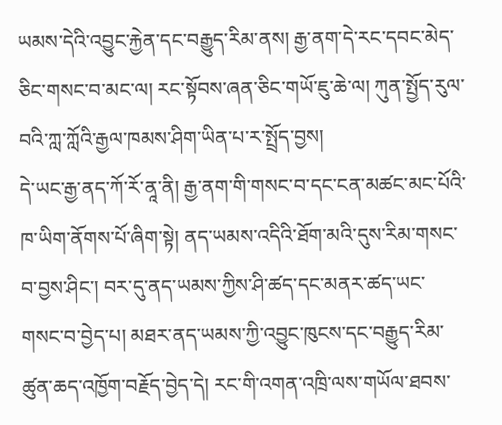ཡམས་དེའི་འབྱུང་རྐྱེན་དང་བརྒྱུད་རིམ་ནས། རྒྱ་ནག་དེ་རང་དབང་མེད་ཅིང་གསང་བ་མང་ལ། རང་སྟོབས་ཞན་ཅིང་གཡོ་ཇུ་ཆེ་ལ། ཀུན་སྤྱོད་རུལ་བའི་ཀླ་ཀློའི་རྒྱལ་ཁམས་ཤིག་ཡིན་པ་ར་སྤྲོད་བྱས།
དེ་ཡང་རྒྱ་ནད་ཀོ་རོ་ནཱ་ནི། རྒྱ་ནག་གི་གསང་བ་དང་ངན་མཚང་མང་པོའི་ཁ་ཡིག་ནོགས་པོ་ཞིག་སྟེ། ནད་ཡམས་འདིའི་ཐོག་མའི་དུས་རིམ་གསང་བ་བྱས་ཤིང་། བར་དུ་ནད་ཡམས་ཀྱིས་ཤི་ཚད་དང་མནར་ཚད་ཡང་གསང་བ་བྱེད་པ། མཐར་ནད་ཡམས་ཀྱི་འབྱུང་ཁུངས་དང་བརྒྱུད་རིམ་ཚུན་ཆད་འཁྱོག་བརྗོད་བྱེད་དེ། རང་གི་འགན་འཁྲི་ལས་གཡོལ་ཐབས་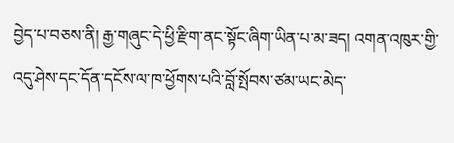བྱེད་པ་བཅས་ནི། རྒྱ་གཞུང་དེ་ཕྱི་རྫིག་ནང་སྟོང་ཞིག་ཡིན་པ་མ་ཟད། འགན་འཁུར་གྱི་འདུ་ཤེས་དང་དོན་དངོས་ལ་ཁ་ཕྱོགས་པའི་བློ་སྤོབས་ཙམ་ཡང་མེད་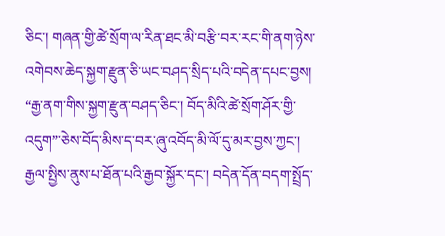ཅིང་། གཞན་གྱི་ཚེ་སྲོག་ལ་རིན་ཐང་མི་བརྩི་བར་རང་གི་ནག་ཉེས་འགེབས་ཆེད་སྐྱག་རྫུན་ཅི་ཡང་བཤད་སྲིད་པའི་བདེན་དཔང་བྱས།
“རྒྱ་ནག་གིས་སྐྱག་རྫུན་བཤད་ཅིང་། བོད་མིའི་ཚེ་སྲོག་ཤོར་གྱི་འདུག”་ཅེས་བོད་མིས་ད་བར་ཞུ་འབོད་མི་ལོ་དུ་མར་བྱས་ཀྱང་། རྒྱལ་སྤྱིས་ནུས་པ་ཐོན་པའི་རྒྱབ་སྐྱོར་དང་། བདེན་དོན་བདག་སྤྲོད་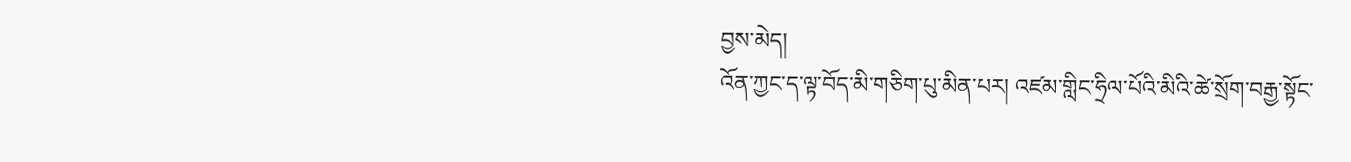བྱས་མེད།
འོན་ཀྱང་ད་ལྟ་བོད་མི་གཅིག་པུ་མིན་པར། འཛམ་གླིང་ཧྲིལ་པོའི་མིའི་ཚེ་སྲོག་བརྒྱ་སྟོང་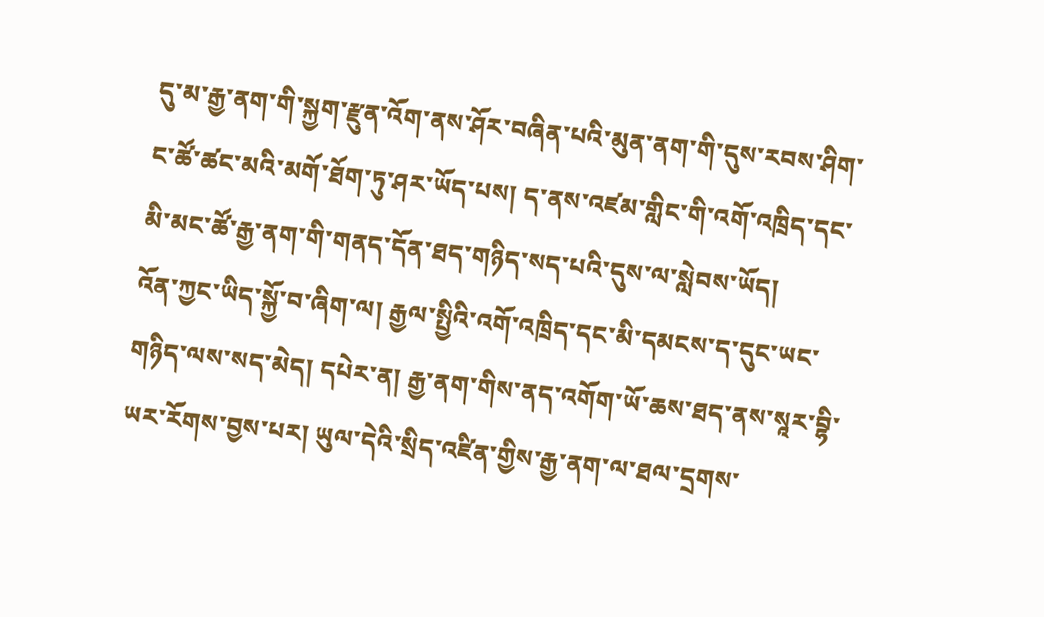དུ་མ་རྒྱ་ནག་གི་སྐྱག་རྫུན་འོག་ནས་ཤོར་བཞིན་པའི་མུན་ནག་གི་དུས་རབས་ཤིག་ང་ཚོ་ཚང་མའི་མགོ་ཐོག་ཏུ་ཤར་ཡོད་པས། ད་ནས་འཛམ་གླིང་གི་འགོ་འཁྲིད་དང་མི་མང་ཚོ་རྒྱ་ནག་གི་གནད་དོན་ཐད་གཉིད་སད་པའི་དུས་ལ་སླེབས་ཡོད།
འོན་ཀྱང་ཡིད་སྐྱོ་བ་ཞིག་ལ། རྒྱལ་སྤྱིའི་འགོ་འཁྲིད་དང་མི་དམངས་ད་དུང་ཡང་གཉིད་ལས་སད་མེད། དཔེར་ན། རྒྱ་ནག་གིས་ནད་འགོག་ཡོ་ཆས་ཐད་ནས་སཱར་བྷི་ཡར་རོགས་བྱས་པར། ཡུལ་དེའི་སྲིད་འཛིན་གྱིས་རྒྱ་ནག་ལ་ཐལ་དྲགས་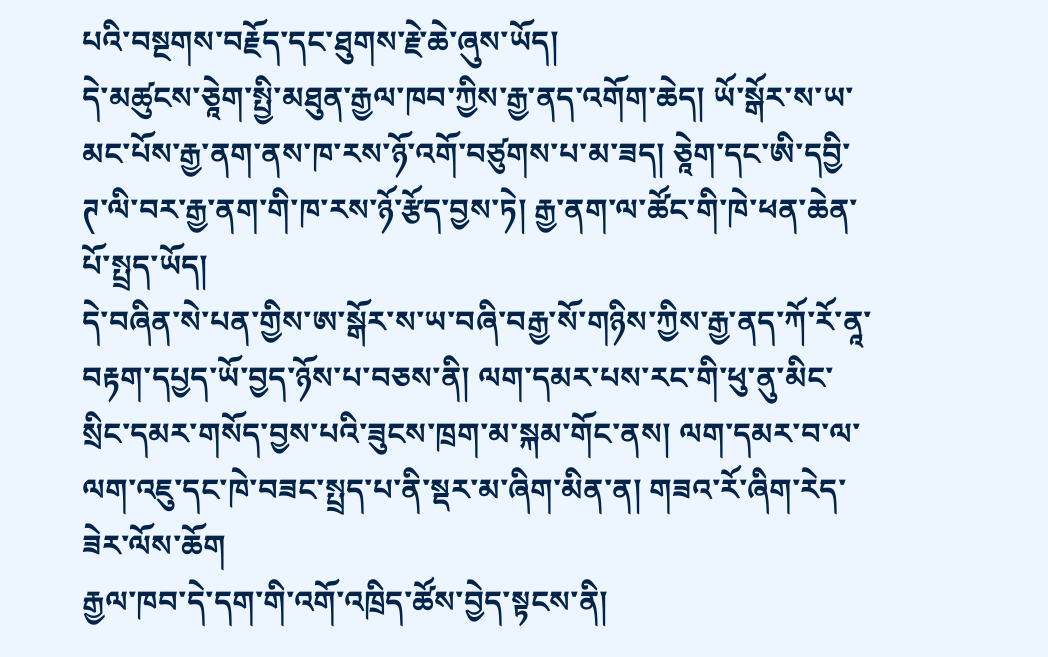པའི་བསྔགས་བརྗོད་དང་ཐུགས་རྗེ་ཆེ་ཞུས་ཡོད།
དེ་མཚུངས་ཅཱེག་སྤྱི་མཐུན་རྒྱལ་ཁབ་ཀྱིས་རྒྱ་ནད་འགོག་ཆེད། ཡོ་སྒོར་ས་ཡ་མང་པོས་རྒྱ་ནག་ནས་ཁ་རས་ཉོ་འགོ་བཙུགས་པ་མ་ཟད། ཅཱེག་དང་ཨི་དབྱི་ཊ་ལི་བར་རྒྱ་ནག་གི་ཁ་རས་ཉོ་རྩོད་བྱས་ཏེ། རྒྱ་ནག་ལ་ཚོང་གི་ཁེ་ཕན་ཆེན་པོ་སྤྲད་ཡོད།
དེ་བཞིན་སེ་པན་གྱིས་ཨ་སྒོར་ས་ཡ་བཞི་བརྒྱ་སོ་གཉིས་ཀྱིས་རྒྱ་ནད་ཀོ་རོ་ནཱ་བརྟག་དཔྱད་ཡོ་བྱད་ཉོས་པ་བཅས་ནི། ལག་དམར་པས་རང་གི་ཕུ་ནུ་མིང་སྲིང་དམར་གསོད་བྱས་པའི་ཟུངས་ཁྲག་མ་སྐམ་གོང་ནས། ལག་དམར་བ་ལ་ལག་འཇུ་དང་ཁེ་བཟང་སྤྲད་པ་ནི་སྡར་མ་ཞིག་མིན་ན། གཟའ་རོ་ཞིག་རེད་ཟེར་ལོས་ཆོག
རྒྱལ་ཁབ་དེ་དག་གི་འགོ་འཁྲིད་ཚོས་བྱེད་སྟངས་ནི།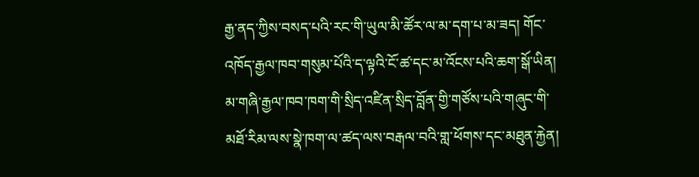རྒྱ་ནད་ཀྱིས་བསད་པའི་རང་གི་ཡུལ་མི་ཚོར་ལ་མ་དག་པ་མ་ཟད། གོང་འཁོད་རྒྱལ་ཁབ་གསུམ་པོའི་ད་ལྟའི་ངོ་ཚ་དང་མ་འོངས་པའི་ཆག་སྒོ་ཡིན།
མ་གཞི་རྒྱལ་ཁབ་ཁག་གི་སྲིད་འཛིན་སྲིད་བློན་གྱི་གཙོས་པའི་གཞུང་གི་མཐོ་རིམ་ལས་སྣེ་ཁག་ལ་ཚད་ལས་བརྒལ་བའི་གླ་ཕོགས་དང་མཐུན་རྐྱེན།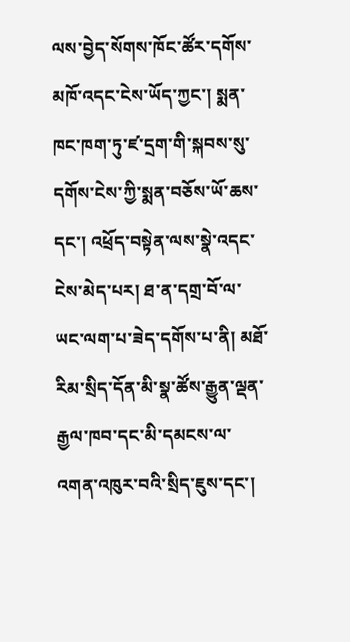ལས་བྱེད་སོགས་ཁོང་ཚོར་དགོས་མཁོ་འདང་ངེས་ཡོད་ཀྱང་། སྨན་ཁང་ཁག་ཏུ་ཛ་དྲག་གི་སྐབས་སུ་དགོས་ངེས་ཀྱི་སྨན་བཅོས་ཡོ་ཆས་དང་། འཕྲོད་བསྟེན་ལས་སྣེ་འདང་ངེས་མེད་པར། ཐ་ན་དགྲ་བོ་ལ་ཡང་ལག་པ་ཟེད་དགོས་པ་ནི། མཐོ་རིམ་སྲིད་དོན་མི་སྣ་ཚོས་རྒྱུན་ལྡན་རྒྱལ་ཁབ་དང་མི་དམངས་ལ་འགན་འཁུར་བའི་སྲིད་ཇུས་དང་།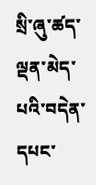སྲི་ཞུ་ཚད་ལྡན་མེད་པའི་བདེན་དཔང་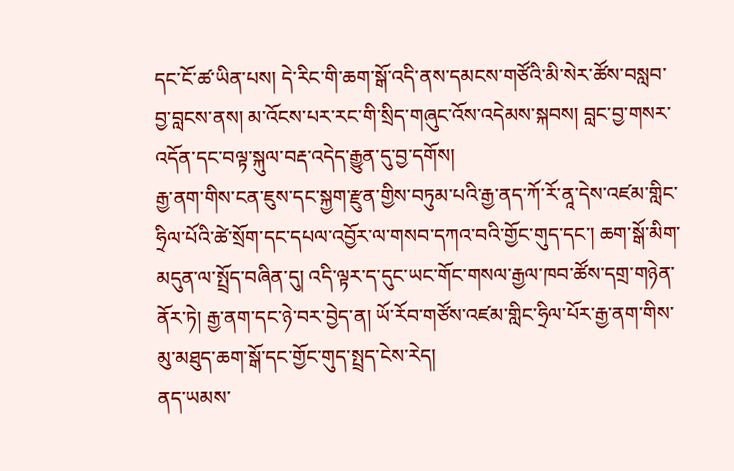དང་ངོ་ཚ་ཡིན་པས། དེ་རིང་གི་ཆག་སྒོ་འདི་ནས་དམངས་གཙོའི་མི་སེར་ཚོས་བསླབ་བྱ་བླངས་ནས། མ་འོངས་པར་རང་གི་སྲིད་གཞུང་འོས་འདེམས་སྐབས། བླང་བྱ་གསར་འདོན་དང་བལྟ་སྐུལ་བརྡ་འདེད་རྒྱུན་དུ་བྱ་དགོས།
རྒྱ་ནག་གིས་ངན་ཇུས་དང་སྐྱག་རྫུན་གྱིས་བཏུམ་པའི་རྒྱ་ནད་ཀོ་རོ་ནཱ་དེས་འཛམ་གླིང་ཧྲིལ་པོའི་ཚེ་སྲོག་དང་དཔལ་འབྱོར་ལ་གསབ་དཀའ་བའི་གྱོང་གུད་དང་། ཆག་སྒོ་མིག་མདུན་ལ་སྤྲོད་བཞིན་དུ། འདི་ལྟར་ད་དུང་ཡང་གོང་གསལ་རྒྱལ་ཁབ་ཚོས་དགྲ་གཉེན་ནོར་ཏེ། རྒྱ་ནག་དང་ཉེ་བར་བྱེད་ན། ཡོ་རོབ་གཙོས་འཛམ་གླིང་ཧྲིལ་པོར་རྒྱ་ནག་གིས་མུ་མཐུད་ཆག་སྒོ་དང་གྱོང་གུད་སྤྲད་ངེས་རེད།
ནད་ཡམས་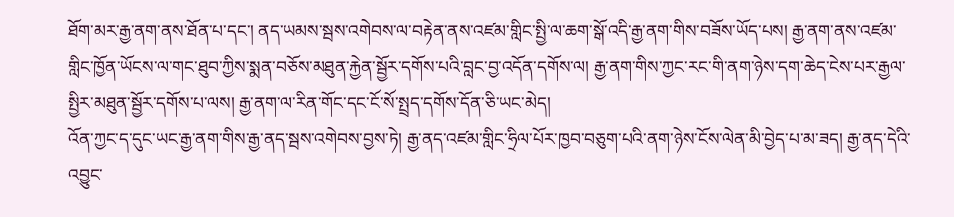ཐོག་མར་རྒྱ་ནག་ནས་ཐོན་པ་དང་། ནད་ཡམས་སྦས་འགེབས་ལ་བརྟེན་ནས་འཛམ་གླིང་སྤྱི་ལ་ཆག་སྒོ་འདི་རྒྱ་ནག་གིས་བཟོས་ཡོད་པས། རྒྱ་ནག་ནས་འཛམ་གླིང་ཁྱོན་ཡོངས་ལ་གང་ཐུབ་ཀྱིས་སྨན་བཅོས་མཐུན་རྐྱེན་སྦྱོར་དགོས་པའི་བླང་བྱ་འདོན་དགོས་ལ། རྒྱ་ནག་གིས་ཀྱང་རང་གི་ནག་ཉེས་དག་ཆེད་ངེས་པར་རྒྱལ་སྤྱིར་མཐུན་སྦྱོར་དགོས་པ་ལས། རྒྱ་ནག་ལ་རིན་གོང་དང་ངོ་སོ་སྤྲད་དགོས་དོན་ཅི་ཡང་མེད།
འོན་ཀྱང་ད་དུང་ཡང་རྒྱ་ནག་གིས་རྒྱ་ནད་སྦས་འགེབས་བྱས་ཏེ། རྒྱ་ནད་འཛམ་གླིང་ཧྲིལ་པོར་ཁྱབ་བཅུག་པའི་ནག་ཉེས་ངོས་ལེན་མི་བྱེད་པ་མ་ཟད། རྒྱ་ནད་དེའི་འབྱུང་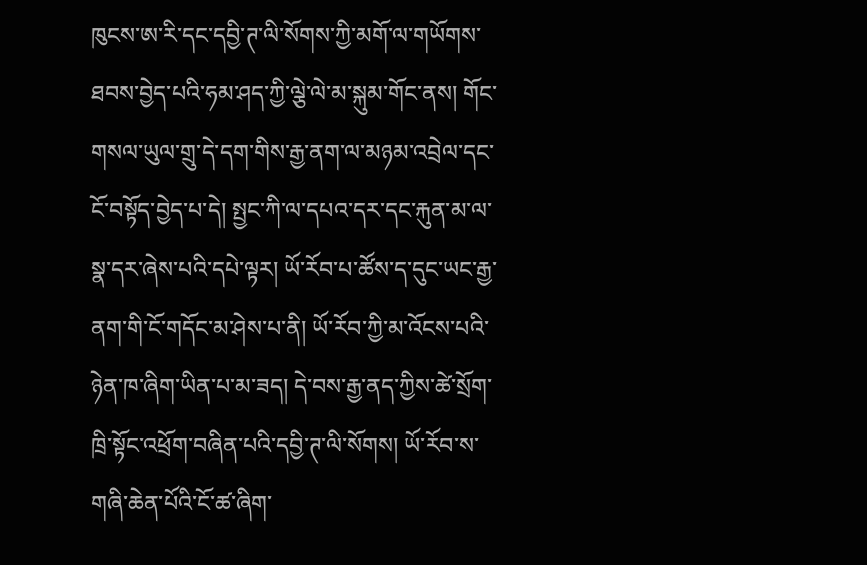ཁུངས་ཨ་རི་དང་དབྱི་ཊ་ལི་སོགས་ཀྱི་མགོ་ལ་གཡོགས་ཐབས་བྱེད་པའི་ཧམ་ཤད་ཀྱི་ལྕེ་ལེ་མ་སྐུམ་གོང་ནས། གོང་གསལ་ཡུལ་གྲུ་དེ་དག་གིས་རྒྱ་ནག་ལ་མཉམ་འབྲེལ་དང་ངོ་བསྟོད་བྱེད་པ་དེ། སྤྱང་ཀི་ལ་དཔའ་དར་དང་རྐུན་མ་ལ་སྣ་དར་ཞེས་པའི་དཔེ་ལྟར། ཡོ་རོབ་པ་ཚོས་ད་དུང་ཡང་རྒྱ་ནག་གི་ངོ་གདོང་མ་ཤེས་པ་ནི། ཡོ་རོབ་ཀྱི་མ་འོངས་པའི་ཉེན་ཁ་ཞིག་ཡིན་པ་མ་ཟད། དེ་བས་རྒྱ་ནད་ཀྱིས་ཚེ་སྲོག་ཁྲི་སྟོང་འཕྲོག་བཞིན་པའི་དབྱི་ཊ་ལི་སོགས། ཡོ་རོབ་ས་གཞི་ཆེན་པོའི་ངོ་ཚ་ཞིག་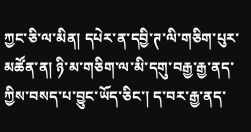ཀྱང་ཅི་ལ་མིན། དཔེར་ན་དབྱི་ཊ་ལི་གཅིག་པུར་མཚོན་ན། ཉི་མ་གཅིག་ལ་མི་དགུ་བརྒྱ་རྒྱ་ནད་ཀྱིས་བསད་པ་བྱུང་ཡོད་ཅིང་། ད་བར་རྒྱ་ནད་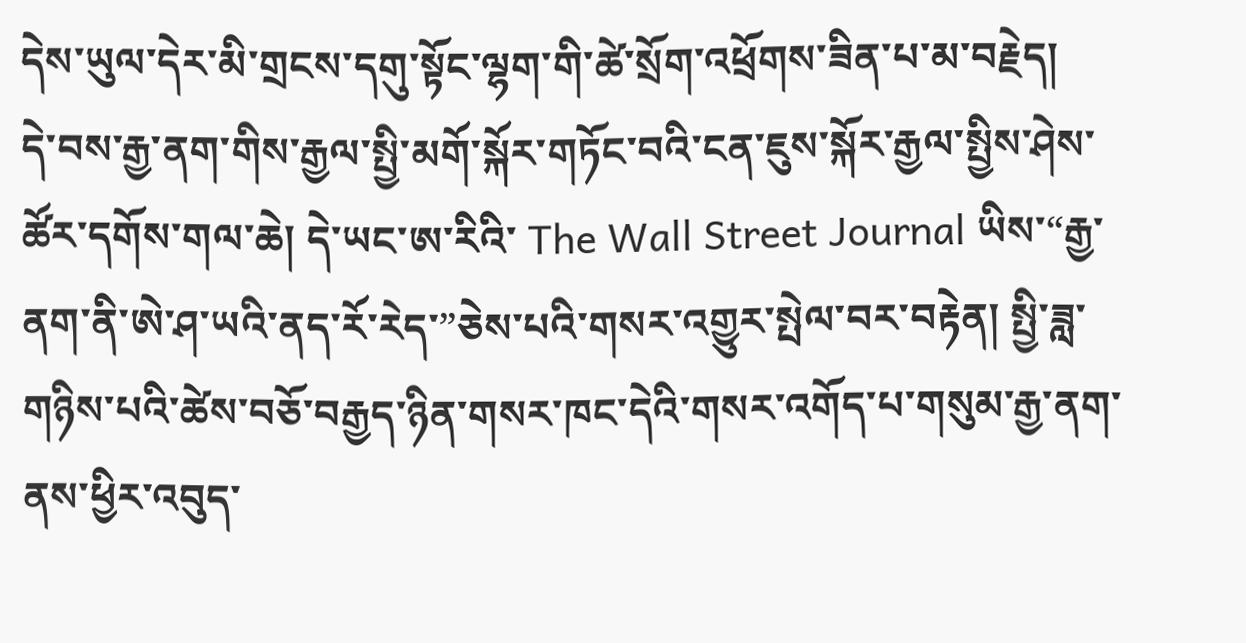དེས་ཡུལ་དེར་མི་གྲངས་དགུ་སྟོང་ལྷག་གི་ཚེ་སྲོག་འཕྲོགས་ཟིན་པ་མ་བརྗེད།
དེ་བས་རྒྱ་ནག་གིས་རྒྱལ་སྤྱི་མགོ་སྐོར་གཏོང་བའི་ངན་ཇུས་སྐོར་རྒྱལ་སྤྱིས་ཤེས་ཚོར་དགོས་གལ་ཆེ། དེ་ཡང་ཨ་རིའི་ The Wall Street Journal ཡིས་“རྒྱ་ནག་ནི་ཨེ་ཤ་ཡའི་ནད་རོ་རེད་”ཅེས་པའི་གསར་འགྱུར་སྤེལ་བར་བརྟེན། སྤྱི་ཟླ་གཉིས་པའི་ཚེས་བཅོ་བརྒྱད་ཉིན་གསར་ཁང་དེའི་གསར་འགོད་པ་གསུམ་རྒྱ་ནག་ནས་ཕྱིར་འབུད་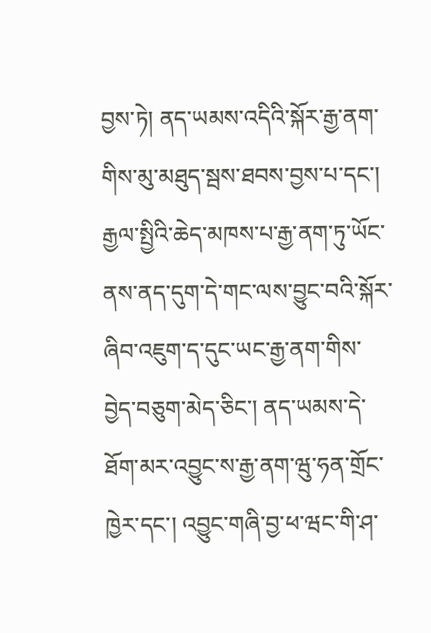བྱས་ཏེ། ནད་ཡམས་འདིའི་སྐོར་རྒྱ་ནག་གིས་མུ་མཐུད་སྦས་ཐབས་བྱས་པ་དང་། རྒྱལ་སྤྱིའི་ཆེད་མཁས་པ་རྒྱ་ནག་ཏུ་ཡོང་ནས་ནད་དུག་དེ་གང་ལས་བྱུང་བའི་སྐོར་ཞིབ་འཇུག་ད་དུང་ཡང་རྒྱ་ནག་གིས་བྱེད་བཅུག་མེད་ཅིང་། ནད་ཡམས་དེ་ཐོག་མར་འབྱུང་ས་རྒྱ་ནག་ཝུ་ཧན་གྲོང་ཁྱེར་དང་། འབྱུང་གཞི་བྱ་ཕ་ཝང་གི་ཤ་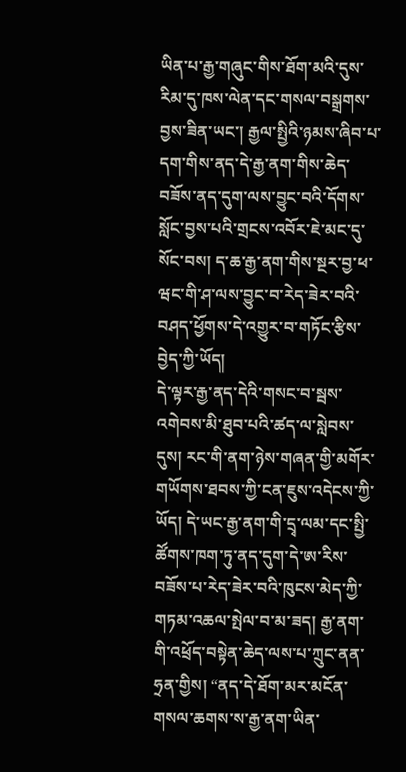ཡིན་པ་རྒྱ་གཞུང་གིས་ཐོག་མའི་དུས་རིམ་དུ་ཁས་ལེན་དང་གསལ་བསྒྲགས་བྱས་ཟིན་ཡང་། རྒྱལ་སྤྱིའི་ཉམས་ཞིབ་པ་དག་གིས་ནད་དེ་རྒྱ་ནག་གིས་ཆེད་བཟོས་ནད་དུག་ལས་བྱུང་བའི་དོགས་སློང་བྱས་པའི་གྲངས་འབོར་ཇེ་མང་དུ་སོང་བས། ད་ཆ་རྒྱ་ནག་གིས་སྔར་བྱ་ཕ་ཝང་གི་ཤ་ལས་བྱུང་བ་རེད་ཟེར་བའི་བཤད་ཕྱོགས་དེ་འགྱུར་བ་གཏོང་རྩིས་བྱེད་ཀྱི་ཡོད།
དེ་ལྟར་རྒྱ་ནད་དེའི་གསང་བ་སྦས་འགེབས་མི་ཐུབ་པའི་ཚད་ལ་སླེབས་དུས། རང་གི་ནག་ཉེས་གཞན་གྱི་མགོར་གཡོགས་ཐབས་ཀྱི་ངན་ཇུས་འདེངས་ཀྱི་ཡོད། དེ་ཡང་རྒྱ་ནག་གི་དྲྭ་ལམ་དང་སྤྱི་ཚོགས་ཁག་ཏུ་ནད་དུག་དེ་ཨ་རིས་བཟོས་པ་རེད་ཟེར་བའི་ཁུངས་མེད་ཀྱི་གཏམ་འཆལ་སྤེལ་བ་མ་ཟད། རྒྱ་ནག་གི་འཕྲོད་བསྟེན་ཆེད་ལས་པ་ཀྲུང་ནན་ཧྲན་གྱིས། “ནད་དེ་ཐོག་མར་མངོན་གསལ་ཆགས་ས་རྒྱ་ནག་ཡིན་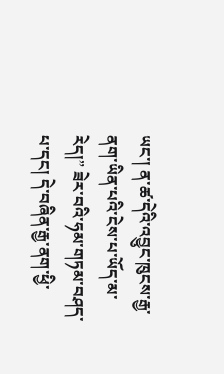ཡང་། ན་ཚ་དེའི་འབྱུང་ཁུངས་རྒྱ་ནག་ཡིན་པའི་ངེས་པ་ཡོད་མ་རེད།” ཟེར་བའི་ཧམ་གཏམ་བཤད་པ་དང། དེ་བཞིན་རྒྱ་ནག་ཕྱི་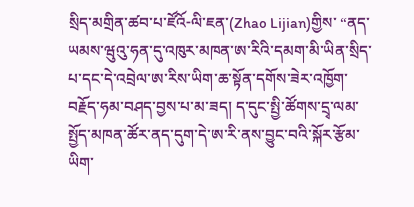སྲིད་མགྲིན་ཚབ་པ་ཛོའོ-ལི་ཇན་(Zhao Lijian)གྱིས་ “ནད་ཡམས་ཝུའུ་ཧན་དུ་འཁུར་མཁན་ཨ་རིའི་དམག་མི་ཡིན་སྲིད་པ་དང་དེ་འབྲེལ་ཨ་རིས་ཡིག་ཆ་སྟོན་དགོས་ཟེར་འཁྱོག་བརྗོད་ཧམ་བཤད་བྱས་པ་མ་ཟད། ད་དུང་སྤྱི་ཚོགས་དྲྭ་ལམ་སྤྱོད་མཁན་ཚོར་ནད་དུག་དེ་ཨ་རི་ནས་བྱུང་བའི་སྐོར་རྩོམ་ཡིག་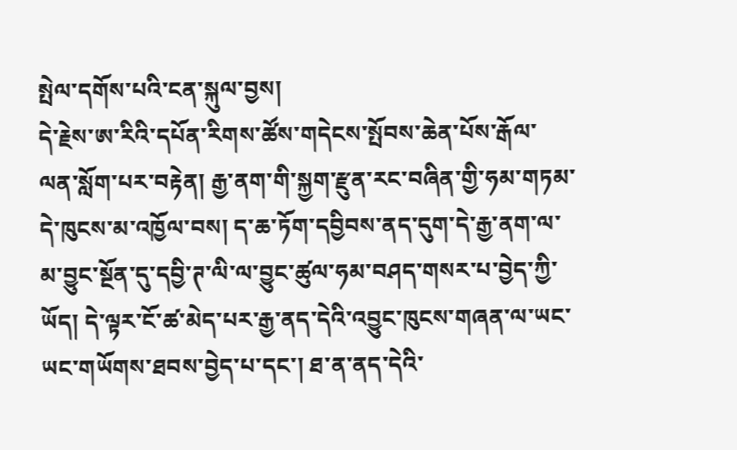སྤེལ་དགོས་པའི་ངན་སྐུལ་བྱས།
དེ་རྗེས་ཨ་རིའི་དཔོན་རིགས་ཚོས་གདེངས་སྤོབས་ཆེན་པོས་རྒོལ་ལན་སློག་པར་བརྟེན། རྒྱ་ནག་གི་སྐྱག་རྫུན་རང་བཞིན་གྱི་ཧམ་གཏམ་དེ་ཁུངས་མ་འཁྱོལ་བས། ད་ཆ་ཏོག་དབྱིབས་ནད་དུག་དེ་རྒྱ་ནག་ལ་མ་བྱུང་སྔོན་དུ་དབྱི་ཊ་ལི་ལ་བྱུང་ཚུལ་ཧམ་བཤད་གསར་པ་བྱེད་ཀྱི་ཡོད། དེ་ལྟར་ངོ་ཚ་མེད་པར་རྒྱ་ནད་དེའི་འབྱུང་ཁུངས་གཞན་ལ་ཡང་ཡང་གཡོགས་ཐབས་བྱེད་པ་དང་། ཐ་ན་ནད་དེའི་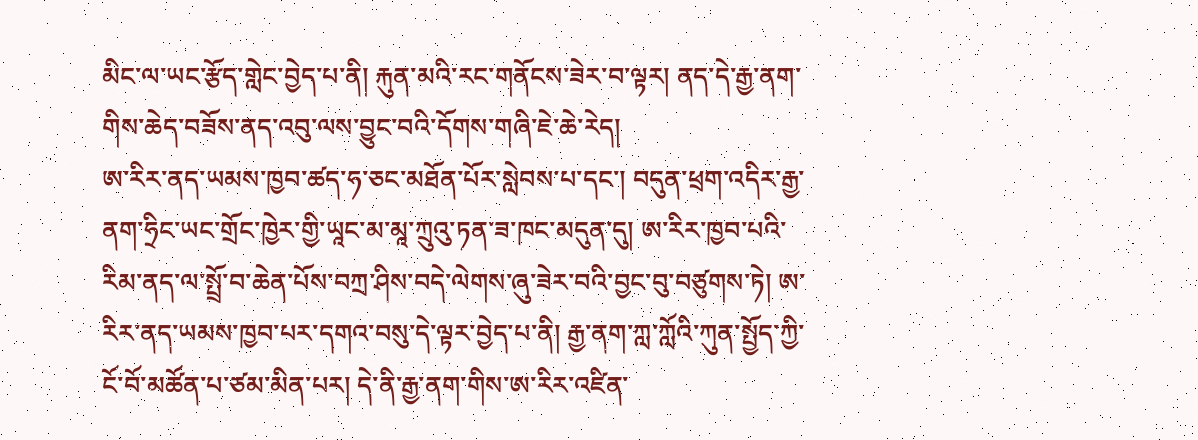མིང་ལ་ཡང་རྩོད་གླེང་བྱེད་པ་ནི། རྐུན་མའི་རང་གནོངས་ཟེར་བ་ལྟར། ནད་དེ་རྒྱ་ནག་གིས་ཆེད་བཟོས་ནད་འབུ་ལས་བྱུང་བའི་དོགས་གཞི་ཇེ་ཆེ་རེད།
ཨ་རིར་ནད་ཡམས་ཁྱབ་ཚད་ཧ་ཅང་མཐོན་པོར་སླེབས་པ་དང་། བདུན་ཕྲག་འདིར་རྒྱ་ནག་ཧྲིང་ཡང་གྲོང་ཁྱེར་གྱི་ཡཱང་མ་མཱ་ཀྲུའུ་ཏན་ཟ་ཁང་མདུན་དུ། ཨ་རིར་ཁྱབ་པའི་རིམ་ནད་ལ་སྤྲོ་བ་ཆེན་པོས་བཀྲ་ཤིས་བདེ་ལེགས་ཞུ་ཟེར་བའི་བྱང་བུ་བཙུགས་ཏེ། ཨ་རིར་ནད་ཡམས་ཁྱབ་པར་དགའ་བསུ་དེ་ལྟར་བྱེད་པ་ནི། རྒྱ་ནག་ཀླ་ཀློའི་ཀུན་སྤྱོད་ཀྱི་ངོ་བོ་མཚོན་པ་ཙམ་མིན་པར། དེ་ནི་རྒྱ་ནག་གིས་ཨ་རིར་འཛིན་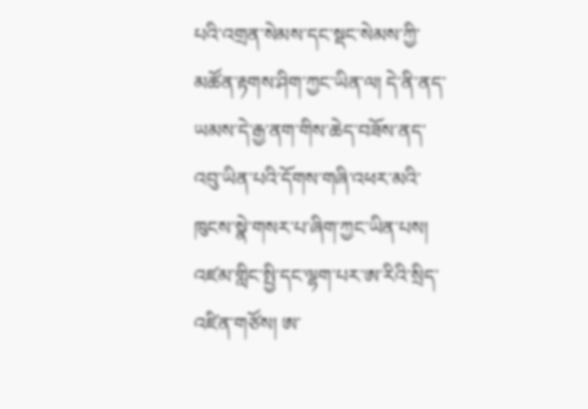པའི་འགྲན་སེམས་དང་སྡང་སེམས་ཀྱི་མཚོན་རྟགས་ཤིག་ཀྱང་ཡིན་ལ། དེ་ནི་ནད་ཡམས་དེ་རྒྱ་ནག་གིས་ཆེད་བཟོས་ནད་འབུ་ཡིན་པའི་དོགས་གཞི་འཕར་མའི་ཁུངས་སྣེ་གསར་པ་ཞིག་ཀྱང་ཡིན་པས། འཛམ་གླིང་སྤྱི་དང་ལྷག་པར་ཨ་རིའི་སྲིད་འཛིན་གཙོས། ཨ་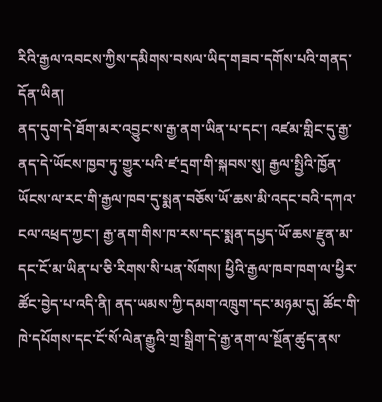རིའི་རྒྱལ་འབངས་ཀྱིས་དམིགས་བསལ་ཡིད་གཟབ་དགོས་པའི་གནད་དོན་ཡིན།
ནད་དུག་དེ་ཐོག་མར་འབྱུང་ས་རྒྱ་ནག་ཡིན་པ་དང་། འཛམ་གླིང་དུ་རྒྱ་ནད་དེ་ཡོངས་ཁྱབ་ཏུ་གྱུར་པའི་ཛ་དྲག་གི་སྐབས་སུ། རྒྱལ་སྤྱིའི་ཁྱོན་ཡོངས་ལ་རང་གི་རྒྱལ་ཁབ་དུ་སྨན་བཅོས་ཡོ་ཆས་མི་འདང་བའི་དཀའ་ངལ་འཕྲད་ཀྱང་། རྒྱ་ནག་གིས་ཁ་རས་དང་སྨན་དཔྱད་ཡོ་ཆས་རྫུན་མ་དང་ངོ་མ་ཡིན་པ་ཅི་རིགས་སི་པན་སོགས། ཕྱིའི་རྒྱལ་ཁབ་ཁག་ལ་ཕྱིར་ཚོང་བྱེད་པ་འདི་ནི། ནད་ཡམས་ཀྱི་དམག་འཁྲུག་དང་མཉམ་དུ། ཚོང་གི་ཁེ་དཔོགས་དང་ངོ་སོ་ལེན་རྒྱུའི་གྲ་སྒྲིག་དེ་རྒྱ་ནག་ལ་སྔོན་ཚུད་ནས་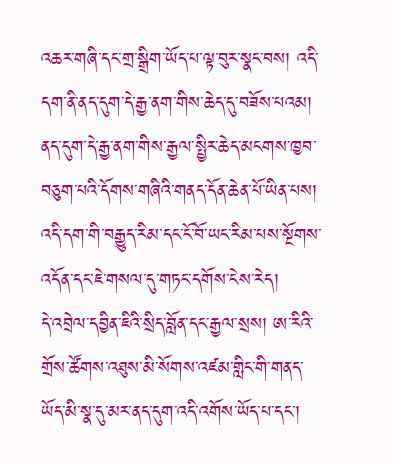འཆར་གཞི་དང་གྲ་སྒྲིག་ཡོད་པ་ལྟ་བུར་སྣང་བས། འདི་དག་ནི་ནད་དུག་དེ་རྒྱ་ནག་གིས་ཆེད་དུ་བཟོས་པའམ། ནད་དུག་དེ་རྒྱ་ནག་གིས་རྒྱལ་སྤྱིར་ཆེད་མངགས་ཁྱབ་བཅུག་པའི་དོགས་གཞིའི་གནད་དོན་ཆེན་པོ་ཡིན་པས། འདི་དག་གི་བརྒྱུད་རིམ་དང་ངོ་བོ་ཡང་རིམ་པས་སྔོགས་འདོན་དང་ཇེ་གསལ་དུ་གཏང་དགོས་ངེས་རེད།
དེ་འབྲེལ་དབྱིན་ཇིའི་སྲིད་བློན་དང་རྒྱལ་སྲས། ཨ་རིའི་གྲོས་ཚོགས་འཐུས་མི་སོགས་འཛམ་གླིང་གི་གནད་ཡོད་མི་སྣ་དུ་མར་ནད་དུག་འདི་འགོས་ཡོད་པ་དང་།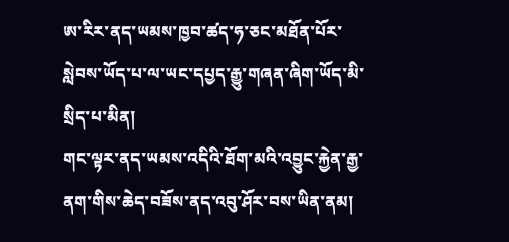ཨ་རིར་ནད་ཡམས་ཁྱབ་ཚད་ཧ་ཅང་མཐོན་པོར་སླེབས་ཡོད་པ་ལ་ཡང་དཔྱད་རྒྱུ་གཞན་ཞིག་ཡོད་མི་སྲིད་པ་མིན།
གང་ལྟར་ནད་ཡམས་འདིའི་ཐོག་མའི་འབྱུང་རྐྱེན་རྒྱ་ནག་གིས་ཆེད་བཟོས་ནད་འབུ་ཤོར་བས་ཡིན་ནམ།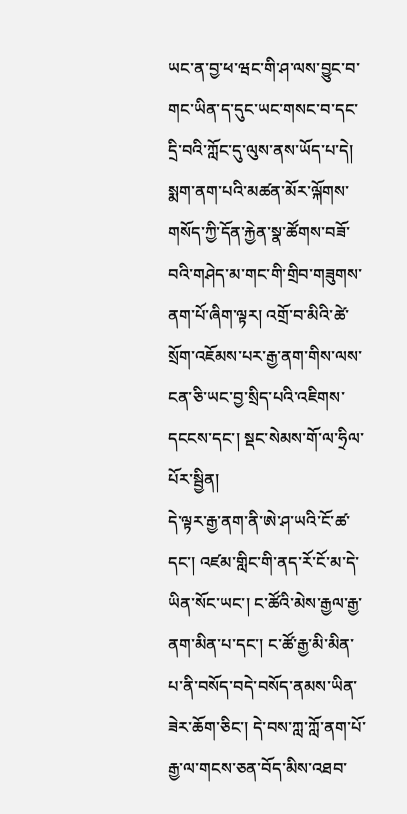ཡང་ན་བྱ་ཕ་ཝང་གི་ཤ་ལས་བྱུང་བ་གང་ཡིན་ད་དུང་ཡང་གསང་བ་དང་དྲི་བའི་ཀློང་དུ་ལུས་ནས་ཡོད་པ་དེ། སྨག་ནག་པའི་མཚན་མོར་ལྐོགས་གསོད་ཀྱི་དོན་རྐྱེན་སྣ་ཚོགས་བཟོ་བའི་གཤེད་མ་གང་གི་གྲིབ་གཟུགས་ནག་པོ་ཞིག་ལྟར། འགྲོ་བ་མིའི་ཚེ་སྲོག་འཇོམས་པར་རྒྱ་ནག་གིས་ལས་ངན་ཅི་ཡང་བྱ་སྲིད་པའི་འཇིགས་དངངས་དང་། སྡང་སེམས་གོ་ལ་ཧྲིལ་པོར་སྦྱིན།
དེ་ལྟར་རྒྱ་ནག་ནི་ཨེ་ཤ་ཡའི་ངོ་ཚ་དང་། འཛམ་གླིང་གི་ནད་རོ་ངོ་མ་དེ་ཡིན་སོང་ཡང་། ང་ཚོའི་མེས་རྒྱལ་རྒྱ་ནག་མིན་པ་དང་། ང་ཚོ་རྒྱ་མི་མིན་པ་ནི་བསོད་བདེ་བསོད་ནམས་ཡིན་ཟེར་ཆོག་ཅིང་། དེ་བས་ཀླ་ཀློ་ནག་པོ་རྒྱ་ལ་གངས་ཅན་བོད་མིས་འཐབ་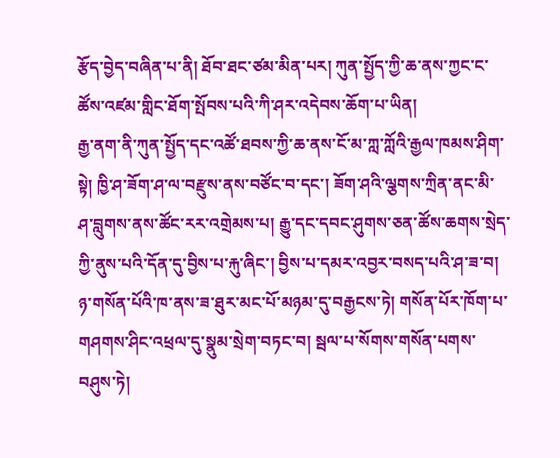རྩོད་བྱེད་བཞིན་པ་ནི། ཐོབ་ཐང་ཙམ་མིན་པར། ཀུན་སྤྱོད་ཀྱི་ཆ་ནས་ཀྱང་ང་ཚོས་འཛམ་གླིང་ཐོག་སྤོབས་པའི་ཀི་ཤར་འདེབས་ཆོག་པ་ཡིན།
རྒྱ་ནག་ནི་ཀུན་སྤྱོད་དང་འཚོ་ཐབས་ཀྱི་ཆ་ནས་ངོ་མ་ཀླ་ཀློའི་རྒྱལ་ཁམས་ཤིག་སྟེ། ཁྱི་ཤ་ཟོག་ཤ་ལ་བརྫུས་ནས་བཙོང་བ་དང་། ཟོག་ཤའི་ལྕགས་ཀྲིན་ནང་མི་ཤ་བླུགས་ནས་ཚོང་རར་འགྲེམས་པ། རྒྱུ་དང་དབང་ཤུགས་ཅན་ཚོས་ཆགས་སྲེད་ཀྱི་ནུས་པའི་དོན་དུ་བྱིས་པ་རྐུ་ཞིང་། བྱིས་པ་དམར་འབྱར་བསད་པའི་ཤ་ཟ་བ། ཉ་གསོན་པོའི་ཁ་ནས་ཟ་ཐུར་མང་པོ་མཉམ་དུ་བརྒྱངས་ཏེ། གསོན་པོར་ཁོག་པ་གཤགས་ཤིང་འཕྲལ་དུ་སྣུམ་སྲེག་བཏང་བ། སྦལ་པ་སོགས་གསོན་པགས་བཤུས་ཏེ།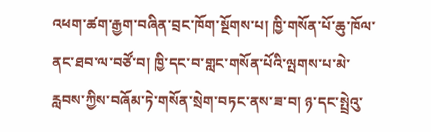འཕག་ཚག་རྒྱག་བཞིན་བྲང་ཁོག་སྔོགས་པ། ཁྱི་གསོན་པོ་ཆུ་ཁོལ་ནང་ཐབ་ལ་བཙོ་བ། ཁྱི་དང་བ་གླང་གསོན་པོའི་ལྤགས་པ་མེ་རླབས་ཀྱིས་བཞོམ་ཏེ་གསོན་སྲེག་བཏང་ནས་ཟ་བ། ཉ་དང་སྤྲེའུ་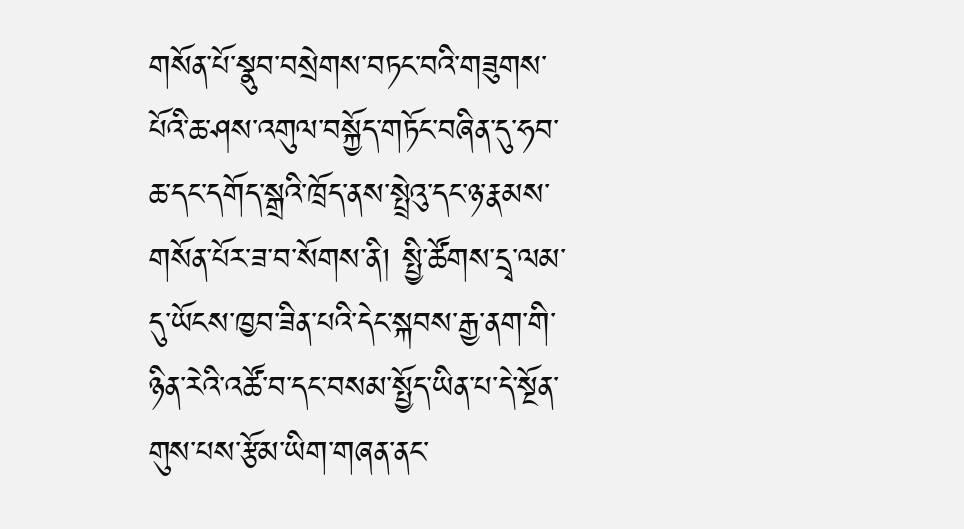གསོན་པོ་སྣུབ་བསྲེགས་བཏང་བའི་གཟུགས་པོའི་ཆ་ཤས་འགུལ་བསྐྱོད་གཏོང་བཞིན་དུ་ཧབ་ཆ་དང་དགོད་སྒྲའི་ཁྲོད་ནས་སྤྲེའུ་དང་ཉ་རྣམས་གསོན་པོར་ཟ་བ་སོགས་ནི། སྤྱི་ཚོགས་དྲྭ་ལམ་དུ་ཡོངས་ཁྱབ་ཟིན་པའི་དེང་སྐབས་རྒྱ་ནག་གི་ཉིན་རེའི་འཚོ་བ་དང་བསམ་སྤྱོད་ཡིན་པ་དེ་སྔོན་གུས་པས་རྩོམ་ཡིག་གཞན་ནང་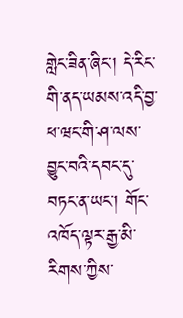གླེང་ཟིན་ཞིང་། དེ་རིང་གི་ནད་ཡམས་འདི་བྱ་ཕ་ཝང་གི་ཤ་ལས་བྱུང་བའི་དབང་དུ་བཏང་ན་ཡང་། གོང་འཁོད་ལྟར་རྒྱ་མི་རིགས་ཀྱིས་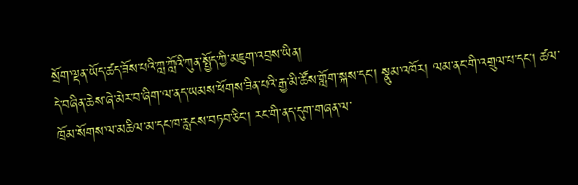སྲོག་ལྡན་ཡོད་ཚད་ཟོས་པའི་ཀླ་ཀློའི་ཀུན་སྤྱོད་ཀྱི་མཇུག་འབྲས་ཡིན།
དེ་བཞིན་ཆེས་ཞེ་མེར་བ་ཞིག་ལ་ནད་ཡམས་ཕོགས་ཟིན་པའི་རྒྱ་མི་ཚོས་གློག་སྐས་དང་། སྣུམ་འཁོར། ལམ་ནང་གི་འགྲུལ་པ་དང། ཚལ་ཁྲོམ་སོགས་ལ་མཆིལ་མ་དང་ཁ་རླངས་བཏབ་ཅིང་། རང་གི་ནད་དུག་གཞན་ལ་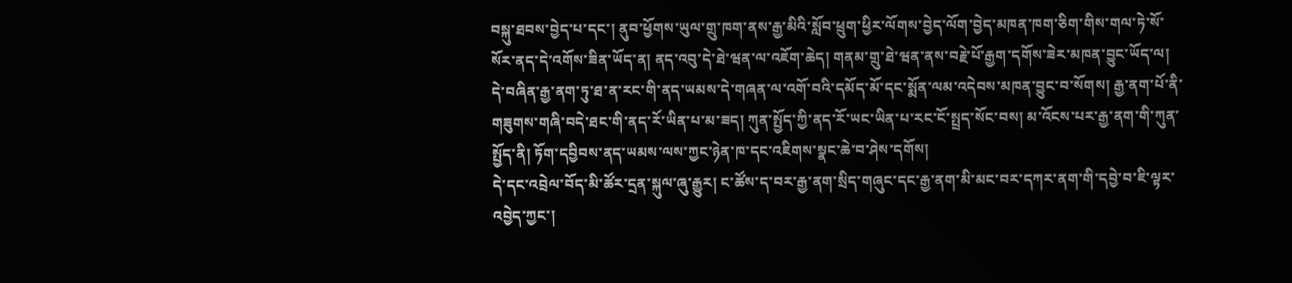བསྐུ་ཐབས་བྱེད་པ་དང་། ནུབ་ཕྱོགས་ཡུལ་གྲུ་ཁག་ནས་རྒྱ་མིའི་སློབ་ཕྲུག་ཕྱིར་ལོགས་བྱེད་ལོག་བྱེད་མཁན་ཁག་ཅིག་གིས་གལ་ཏེ་སོ་སོར་ནད་དེ་འགོས་ཟིན་ཡོད་ན། ནད་འབུ་དེ་ཐེ་ཝན་ལ་འཇོག་ཆེད། གནམ་གྲུ་ཐེ་ཝན་ནས་བརྗེ་པོ་རྒྱག་དགོས་ཟེར་མཁན་བྱུང་ཡོད་ལ། དེ་བཞིན་རྒྱ་ནག་ཏུ་ཐ་ན་རང་གི་ནད་ཡམས་དེ་གཞན་ལ་འགོ་བའི་དམོད་མོ་དང་སྨོན་ལམ་འདེབས་མཁན་བྱུང་བ་སོགས། རྒྱ་ནག་པོ་ནི་གཟུགས་གཞི་བདེ་ཐང་གི་ནད་རོ་ཡིན་པ་མ་ཟད། ཀུན་སྤྱོད་ཀྱི་ནད་རོ་ཡང་ཡིན་པ་རང་ངོ་སྤྲད་སོང་བས། མ་འོངས་པར་རྒྱ་ནག་གི་ཀུན་སྤྱོད་ནི། ཏོག་དབྱིབས་ནད་ཡམས་ལས་ཀྱང་ཉེན་ཁ་དང་འཇིགས་སྣང་ཆེ་བ་ཤེས་དགོས།
དེ་དང་འབྲེལ་བོད་མི་ཚོར་དྲན་སྐུལ་ཞུ་རྒྱུར། ང་ཚོས་ད་བར་རྒྱ་ནག་སྲིད་གཞུང་དང་རྒྱ་ནག་མི་མང་བར་དཀར་ནག་གི་དབྱེ་བ་ཇི་ལྟར་འབྱེད་ཀྱང་།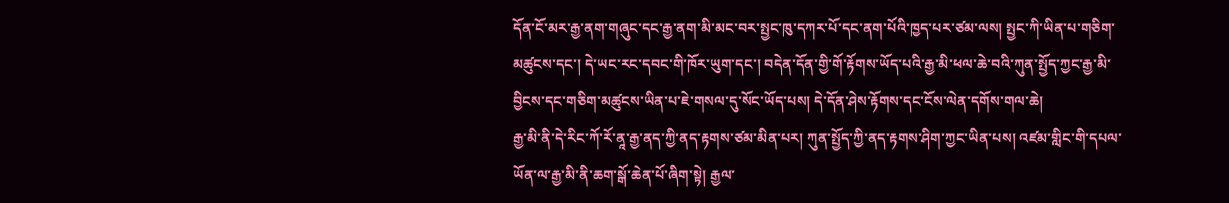དོན་ངོ་མར་རྒྱ་ནག་གཞུང་དང་རྒྱ་ནག་མི་མང་བར་སྤྱང་ཁུ་དཀར་པོ་དང་ནག་པོའི་ཁྱད་པར་ཙམ་ལས། སྤྱང་ཀི་ཡིན་པ་གཅིག་མཚུངས་དང་། དེ་ཡང་རང་དབང་གི་ཁོར་ཡུག་དང་། བདེན་དོན་གྱི་གོ་རྟོགས་ཡོད་པའི་རྒྱ་མི་ཕལ་ཆེ་བའི་ཀུན་སྤྱོད་ཀྱང་རྒྱ་མི་བྱིངས་དང་གཅིག་མཚུངས་ཡིན་པ་ཇེ་གསལ་དུ་སོང་ཡོད་པས། དེ་དོན་ཤེས་རྟོགས་དང་ངོས་ལེན་དགོས་གལ་ཆེ།
རྒྱ་མི་ནི་དེ་རིང་ཀོ་རོ་ནཱ་རྒྱ་ནད་ཀྱི་ནད་རྟགས་ཙམ་མིན་པར། ཀུན་སྤྱོད་ཀྱི་ནད་རྟགས་ཤིག་ཀྱང་ཡིན་པས། འཛམ་གླིང་གི་དཔལ་ཡོན་ལ་རྒྱ་མི་ནི་ཆག་སྒོ་ཆེན་པོ་ཞིག་སྟེ། རྒྱལ་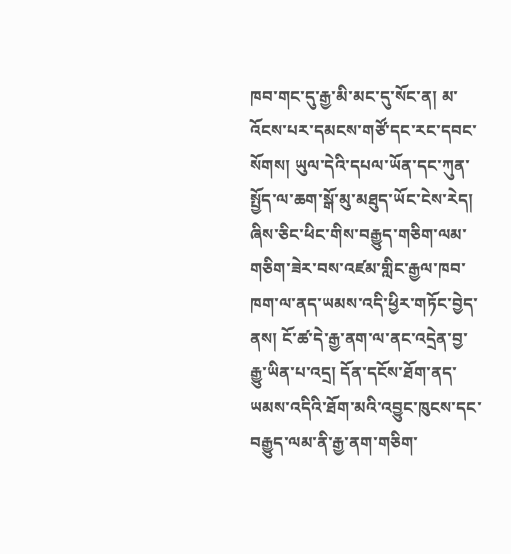ཁབ་གང་དུ་རྒྱ་མི་མང་དུ་སོང་ན། མ་འོངས་པར་དམངས་གཙོ་དང་རང་དབང་སོགས། ཡུལ་དེའི་དཔལ་ཡོན་དང་ཀུན་སྤྱོད་ལ་ཆག་སྒོ་མུ་མཐུད་ཡོང་ངེས་རེད།
ཞིས་ཅིང་ཕིང་གིས་བརྒྱུད་གཅིག་ལམ་གཅིག་ཟེར་བས་འཛམ་གླིང་རྒྱལ་ཁབ་ཁག་ལ་ནད་ཡམས་འདི་ཕྱིར་གཏོང་བྱེད་ནས། ངོ་ཚ་དེ་རྒྱ་ནག་ལ་ནང་འདྲེན་བྱ་རྒྱུ་ཡིན་པ་འདྲ། དོན་དངོས་ཐོག་ནད་ཡམས་འདིའི་ཐོག་མའི་འབྱུང་ཁུངས་དང་བརྒྱུད་ལམ་ནི་རྒྱ་ནག་གཅིག་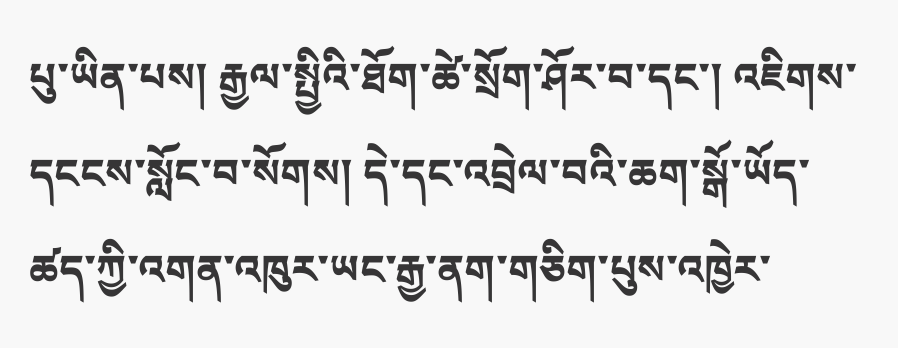པུ་ཡིན་པས། རྒྱལ་སྤྱིའི་ཐོག་ཚེ་སྲོག་ཤོར་བ་དང་། འཇིགས་དངངས་སློང་བ་སོགས། དེ་དང་འབྲེལ་བའི་ཆག་སྒོ་ཡོད་ཚད་ཀྱི་འགན་འཁུར་ཡང་རྒྱ་ནག་གཅིག་པུས་འཁྱེར་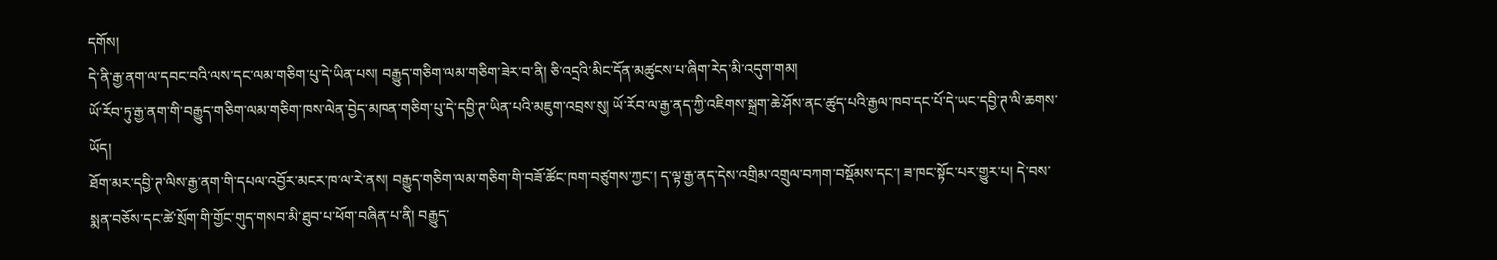དགོས།
དེ་ནི་རྒྱ་ནག་ལ་དབང་བའི་ལས་དང་ལམ་གཅིག་པུ་དེ་ཡིན་པས། བརྒྱུད་གཅིག་ལམ་གཅིག་ཟེར་བ་ནི། ཅི་འདྲའི་མིང་དོན་མཚུངས་པ་ཞིག་རེད་མི་འདུག་གམ།
ཡོ་རོབ་ཏུ་རྒྱ་ནག་གི་བརྒྱུད་གཅིག་ལམ་གཅིག་ཁས་ལེན་བྱེད་མཁན་གཅིག་པུ་དེ་དབྱི་ཊ་ཡིན་པའི་མཇུག་འབྲས་སུ། ཡོ་རོབ་ལ་རྒྱ་ནད་ཀྱི་འཇིགས་སྐྲག་ཆེ་ཤོས་ནང་ཚུད་པའི་རྒྱལ་ཁབ་དང་པོ་དེ་ཡང་དབྱི་ཊ་ལི་ཆགས་ཡོད།
ཐོག་མར་དབྱི་ཊ་ལིས་རྒྱ་ནག་གི་དཔལ་འབྱོར་མངར་ཁ་ལ་རེ་ནས། བརྒྱུད་གཅིག་ལམ་གཅིག་གི་བཟོ་ཚོང་ཁག་བཙུགས་ཀྱང་། ད་ལྟ་རྒྱ་ནད་དེས་འགྲིམ་འགྲུལ་བཀག་བསྡོམས་དང་། ཟ་ཁང་སྟོང་པར་གྱུར་པ། དེ་བས་སྨན་བཅོས་དང་ཚེ་སྲོག་གི་གྱོང་གུད་གསབ་མི་ཐུབ་པ་ཕོག་བཞིན་པ་ནི། བརྒྱུད་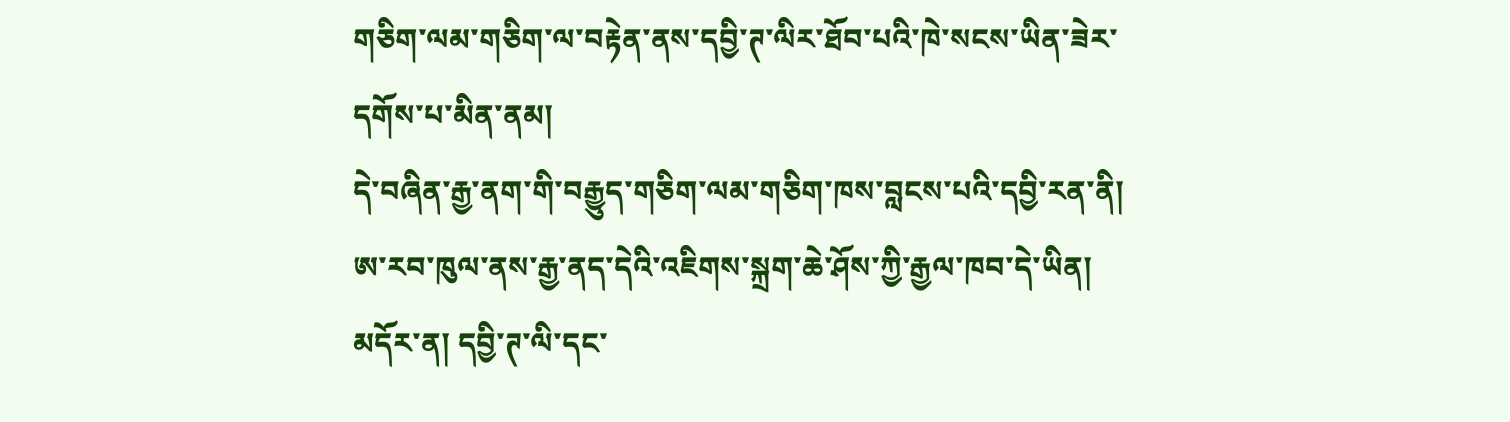གཅིག་ལམ་གཅིག་ལ་བརྟེན་ནས་དབྱི་ཊ་ལིར་ཐོབ་པའི་ཁེ་སངས་ཡིན་ཟེར་དགོས་པ་མིན་ནམ།
དེ་བཞིན་རྒྱ་ནག་གི་བརྒྱུད་གཅིག་ལམ་གཅིག་ཁས་བླངས་པའི་དབྱི་རན་ནི། ཨ་རབ་ཁུལ་ནས་རྒྱ་ནད་དེའི་འཇིགས་སྐྲག་ཆེ་ཤོས་ཀྱི་རྒྱལ་ཁབ་དེ་ཡིན།
མདོར་ན། དབྱི་ཊ་ལི་དང་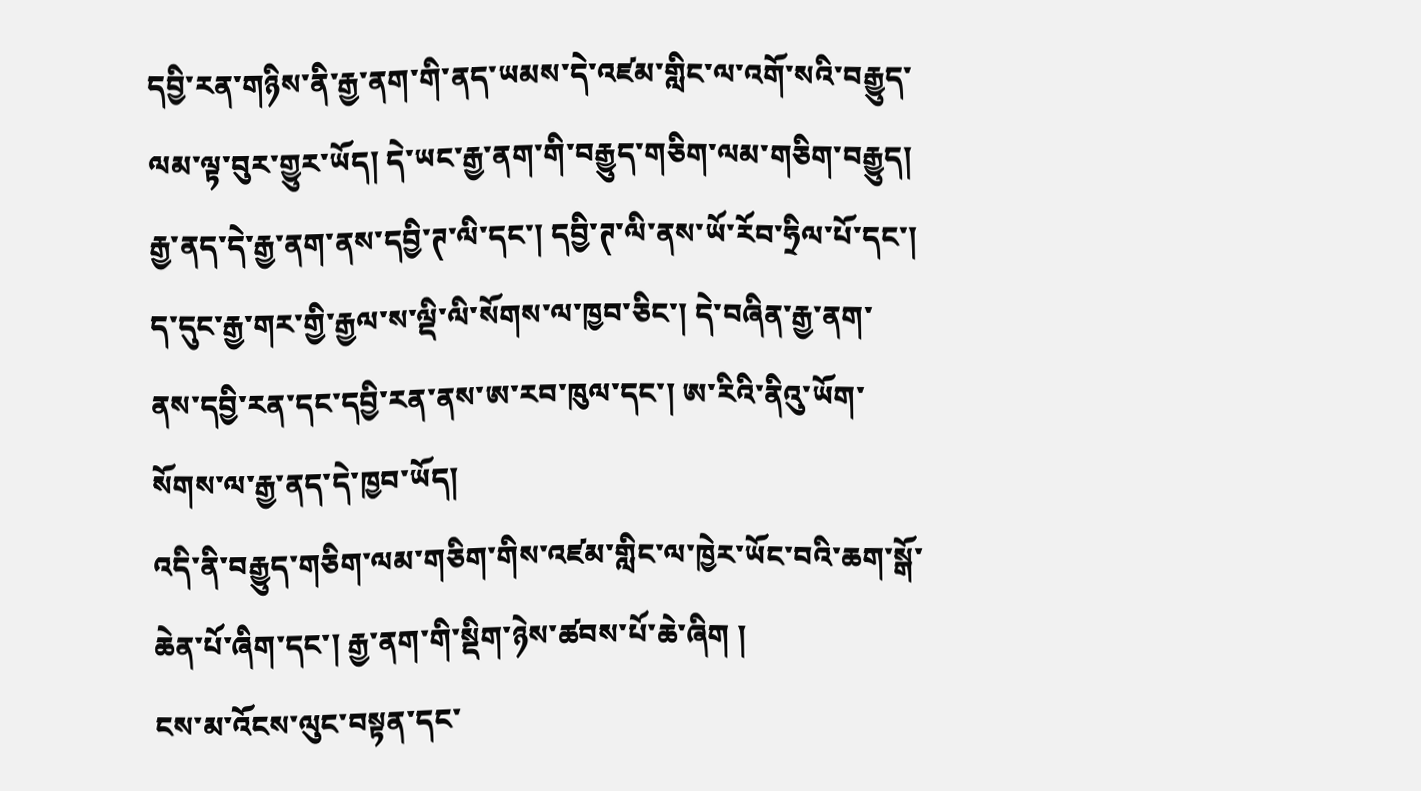དབྱི་རན་གཉིས་ནི་རྒྱ་ནག་གི་ནད་ཡམས་དེ་འཛམ་གླིང་ལ་འགོ་སའི་བརྒྱུད་ལམ་ལྟ་བུར་གྱུར་ཡོད། དེ་ཡང་རྒྱ་ནག་གི་བརྒྱུད་གཅིག་ལམ་གཅིག་བརྒྱུད། རྒྱ་ནད་དེ་རྒྱ་ནག་ནས་དབྱི་ཊ་ལི་དང་། དབྱི་ཊ་ལི་ནས་ཡོ་རོབ་ཧྲིལ་པོ་དང་། ད་དུང་རྒྱ་གར་གྱི་རྒྱལ་ས་ལྡི་ལི་སོགས་ལ་ཁྱབ་ཅིང་། དེ་བཞིན་རྒྱ་ནག་ནས་དབྱི་རན་དང་དབྱི་རན་ནས་ཨ་རབ་ཁུལ་དང་། ཨ་རིའི་ནིའུ་ཡོག་སོགས་ལ་རྒྱ་ནད་དེ་ཁྱབ་ཡོད།
འདི་ནི་བརྒྱུད་གཅིག་ལམ་གཅིག་གིས་འཛམ་གླིང་ལ་ཁྱེར་ཡོང་བའི་ཆག་སྒོ་ཆེན་པོ་ཞིག་དང་། རྒྱ་ནག་གི་སྡིག་ཉེས་ཚབས་པོ་ཆེ་ཞིག །
ངས་མ་འོངས་ལུང་བསྟན་དང་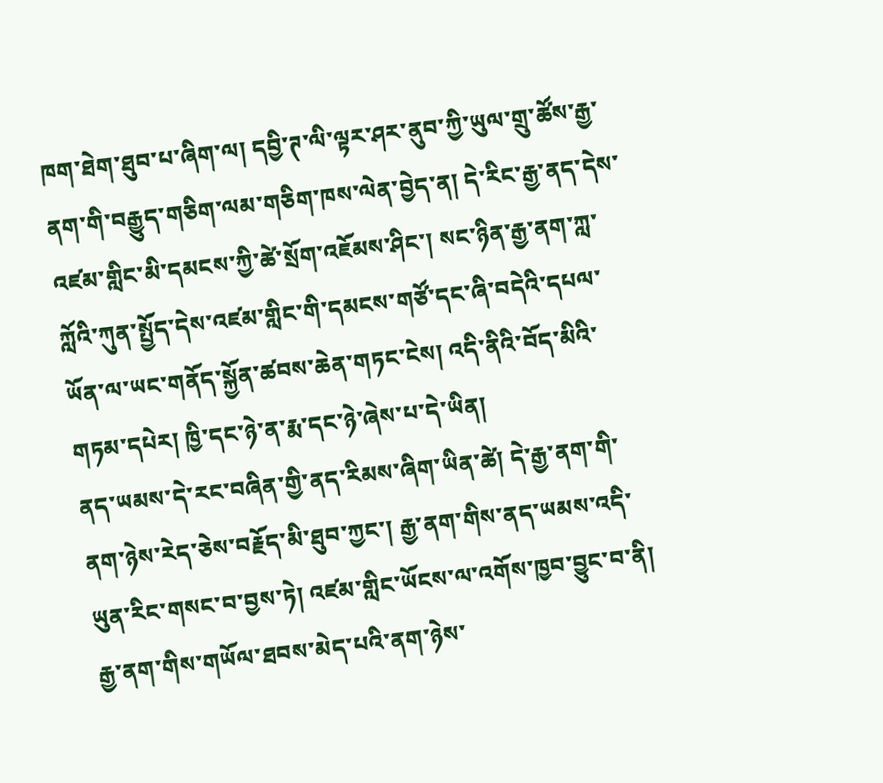ཁག་ཐེག་ཐུབ་པ་ཞིག་ལ། དབྱི་ཊ་ལི་ལྟར་ཤར་ནུབ་ཀྱི་ཡུལ་གྲུ་ཚོས་རྒྱ་ནག་གི་བརྒྱུད་གཅིག་ལམ་གཅིག་ཁས་ལེན་བྱེད་ན། དེ་རིང་རྒྱ་ནད་དེས་འཛམ་གླིང་མི་དམངས་ཀྱི་ཚེ་སྲོག་འཇོམས་ཤིང་། སང་ཉིན་རྒྱ་ནག་ཀླ་ཀློའི་ཀུན་སྤྱོད་དེས་འཛམ་གླིང་གི་དམངས་གཙོ་དང་ཞི་བདེའི་དཔལ་ཡོན་ལ་ཡང་གནོད་སྐྱོན་ཚབས་ཆེན་གཏང་ངེས། འདི་ནིའི་བོད་མིའི་གཏམ་དཔེར། ཁྱི་དང་ཉེ་ན་རྨ་དང་ཉེ་ཞེས་པ་དེ་ཡིན།
ནད་ཡམས་དེ་རང་བཞིན་གྱི་ནད་རིམས་ཞིག་ཡིན་ཚེ། དེ་རྒྱ་ནག་གི་ནག་ཉེས་རེད་ཅེས་བརྗོད་མི་ཐུབ་ཀྱང་། རྒྱ་ནག་གིས་ནད་ཡམས་འདི་ཡུན་རིང་གསང་བ་བྱས་ཏེ། འཛམ་གླིང་ཡོངས་ལ་འགོས་ཁྱབ་བྱུང་བ་ནི། རྒྱ་ནག་གིས་གཡོལ་ཐབས་མེད་པའི་ནག་ཉེས་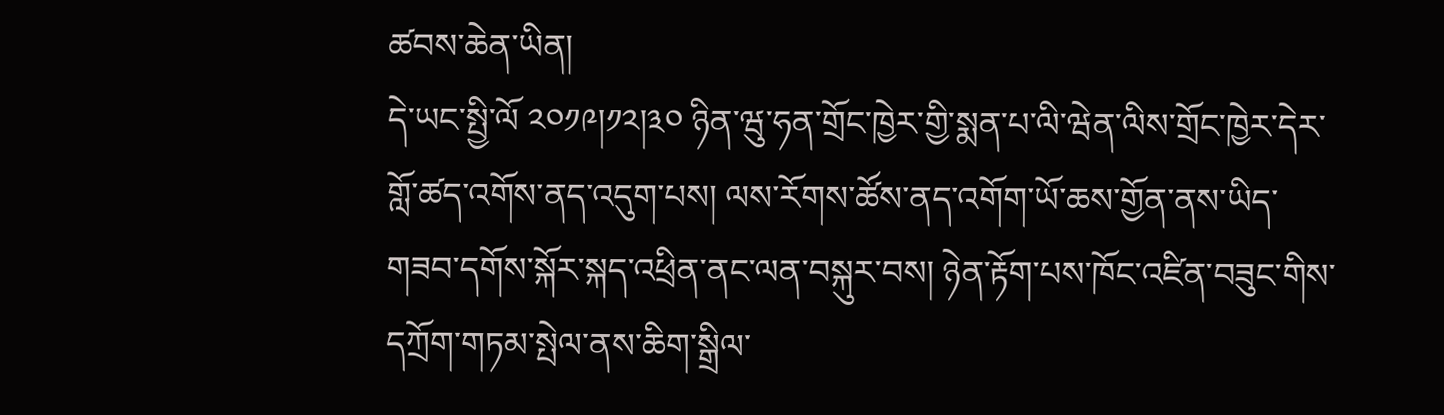ཚབས་ཆེན་ཡིན།
དེ་ཡང་སྤྱི་ལོ ༢༠༡༩།༡༢།༣༠ ཉིན་ཝུ་ཧན་གྲོང་ཁྱེར་གྱི་སྨན་པ་ལི་ཝེན་ལིས་གྲོང་ཁྱེར་དེར་གློ་ཚད་འགོས་ནད་འདུག་པས། ལས་རོགས་ཚོས་ནད་འགོག་ཡོ་ཆས་གྱོན་ནས་ཡིད་གཟབ་དགོས་སྐོར་སྐད་འཕྲིན་ནང་ལན་བསྐུར་བས། ཉེན་རྟོག་པས་ཁོང་འཛིན་བཟུང་གིས་དཀྲོག་གཏམ་སྤེལ་ནས་ཆིག་སྒྲིལ་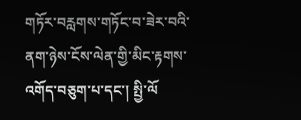གཏོར་བརླགས་གཏོང་བ་ཟེར་བའི་ནག་ཉེས་ངོས་ལེན་གྱི་མིང་རྟགས་འགོད་བཅུག་པ་དང་། སྤྱི་ལོ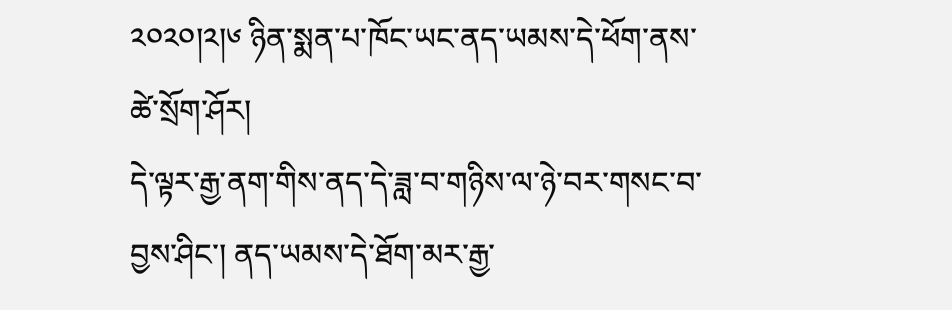༢༠༢༠།༢།༦ ཉིན་སྨན་པ་ཁོང་ཡང་ནད་ཡམས་དེ་ཕོག་ནས་ཚེ་སྲོག་ཤོར།
དེ་ལྟར་རྒྱ་ནག་གིས་ནད་དེ་ཟླ་བ་གཉིས་ལ་ཉེ་བར་གསང་བ་བྱས་ཤིང་། ནད་ཡམས་དེ་ཐོག་མར་རྒྱ་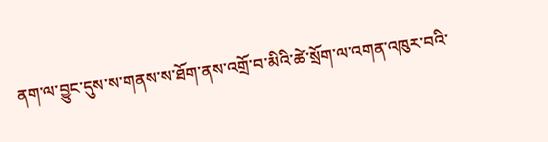ནག་ལ་བྱུང་དུས་ས་གནས་ས་ཐོག་ནས་འགྲོ་བ་མིའི་ཚེ་སྲོག་ལ་འགན་འཁུར་བའི་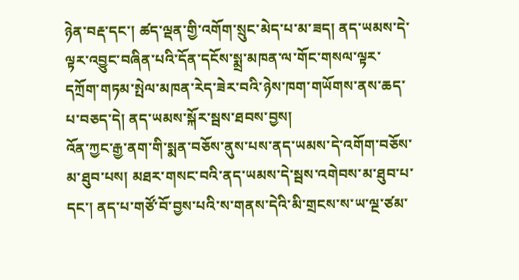ཉེན་བརྡ་དང་། ཚད་ལྡན་གྱི་འགོག་སྲུང་མེད་པ་མ་ཟད། ནད་ཡམས་དེ་ལྟར་འབྱུང་བཞིན་པའི་དོན་དངོས་སྨྲ་མཁན་ལ་གོང་གསལ་ལྟར་དཀྲོག་གཏམ་སྤེལ་མཁན་རེད་ཟེར་བའི་ཉེས་ཁག་གཡོགས་ནས་ཆད་པ་བཅད་དེ། ནད་ཡམས་སྐོར་སྦས་ཐབས་བྱས།
འོན་ཀྱང་རྒྱ་ནག་གི་སྨན་བཅོས་ནུས་པས་ནད་ཡམས་དེ་འགོག་བཅོས་མ་ཐུབ་པས། མཐར་གསང་བའི་ནད་ཡམས་དེ་སྦས་འགེབས་མ་ཐུབ་པ་དང་། ནད་པ་གཙོ་བོ་བྱས་པའི་ས་གནས་དེའི་མི་གྲངས་ས་ཡ་ལྔ་ཙམ་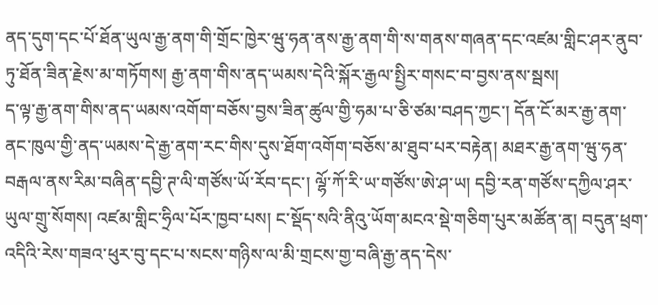ནད་དུག་དང་པོ་ཐོན་ཡུལ་རྒྱ་ནག་གི་གྲོང་ཁྱེར་ཝུ་ཧན་ནས་རྒྱ་ནག་གི་ས་གནས་གཞན་དང་འཛམ་གླིང་ཤར་ནུབ་ཏུ་ཐོན་ཟིན་རྗེས་མ་གཏོགས། རྒྱ་ནག་གིས་ནད་ཡམས་དེའི་སྐོར་རྒྱལ་སྤྱིར་གསང་བ་བྱས་ནས་སྦས།
ད་ལྟ་རྒྱ་ནག་གིས་ནད་ཡམས་འགོག་བཅོས་བྱས་ཟིན་ཚུལ་གྱི་ཧམ་པ་ཅི་ཙམ་བཤད་ཀྱང་། དོན་ངོ་མར་རྒྱ་ནག་ནང་ཁུལ་གྱི་ནད་ཡམས་དེ་རྒྱ་ནག་རང་གིས་དུས་ཐོག་འགོག་བཅོས་མ་ཐུབ་པར་བརྟེན། མཐར་རྒྱ་ནག་ཝུ་ཧན་བརྒལ་ནས་རིམ་བཞིན་དབྱི་ཊ་ལི་གཙོས་ཡོ་རོབ་དང་། ལྷོ་ཀོ་རི་ཡ་གཙོས་ཨེ་ཤ་ཡ། དབྱི་རན་གཙོས་དཀྱིལ་ཤར་ཡུལ་གྲུ་སོགས། འཛམ་གླིང་ཧྲིལ་པོར་ཁྱབ་པས། ང་སྡོད་སའི་ནིའུ་ཡོག་མངའ་སྡེ་གཅིག་པུར་མཚོན་ན། བདུན་ཕྲག་འདིའི་རེས་གཟའ་ཕུར་བུ་དང་པ་སངས་གཉིས་ལ་མི་གྲངས་གྱ་བཞི་རྒྱ་ནད་དེས་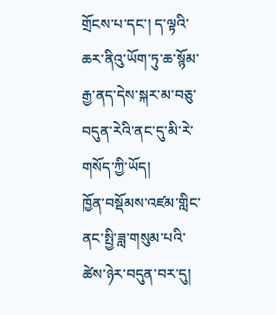གྲོངས་པ་དང་། ད་ལྟའི་ཆར་ནིའུ་ཡོག་ཏུ་ཆ་སྙོམ་རྒྱ་ནད་དེས་སྐར་མ་བཅུ་བདུན་རེའི་ནང་དུ་མི་རེ་གསོད་ཀྱི་ཡོད།
ཁྱོན་བསྡོམས་འཛམ་གླིང་ནང་སྤྱི་ཟླ་གསུམ་པའི་ཚེས་ཉེར་བདུན་བར་དུ།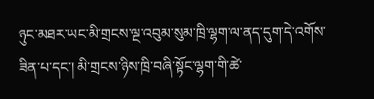ཉུང་མཐར་ཡང་མི་གྲངས་ལྔ་འབུམ་སུམ་ཁྲི་ལྷག་ལ་ནད་དུག་དེ་འགོས་ཟིན་པ་དང་། མི་གྲངས་ཉིས་ཁྲི་བཞི་སྟོང་ལྷག་གི་ཚེ་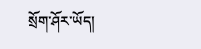སྲོག་ཤོར་ཡོད།